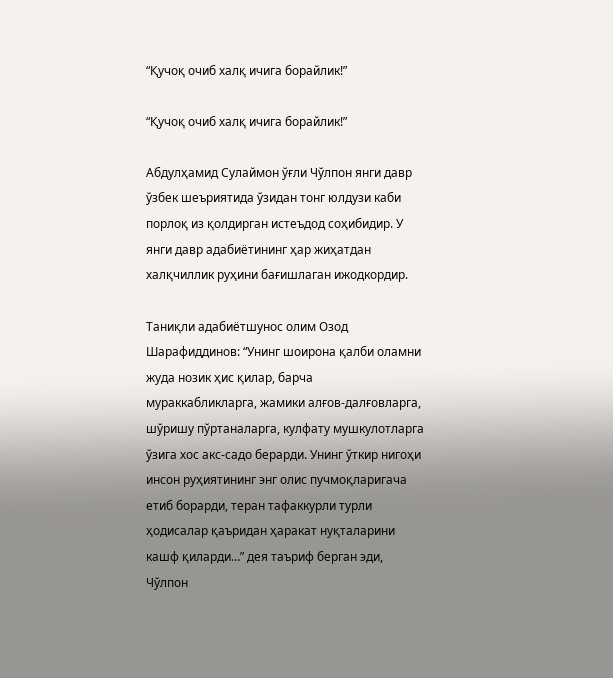“Қучоқ очиб халқ ичига борайлик!”

“Қучоқ очиб халқ ичига борайлик!”

Абдулҳамид Сулаймон ўғли Чўлпон янги давр ўзбек шеъриятида ўзидан тонг юлдузи каби порлоқ из қолдирган истеъдод соҳибидир. У янги давр адабиётининг ҳар жиҳатдан халқчиллик руҳини бағишлаган ижодкордир.

Таниқли адабиётшунос олим Озод Шарафиддинов: “Унинг шоирона қалби оламни жуда нозик ҳис қилар, барча мураккабликларга, жамики алғов-далғовларга, шўришу пўртаналарга, кулфату мушкулотларга ўзига хос акс-садо берарди. Унинг ўткир нигоҳи инсон руҳиятининг энг олис пучмоқларигача етиб борарди, теран тафаккурли турли ҳодисалар қаъридан ҳаракат нуқталарини кашф қиларди…” дея таъриф берган эди, Чўлпон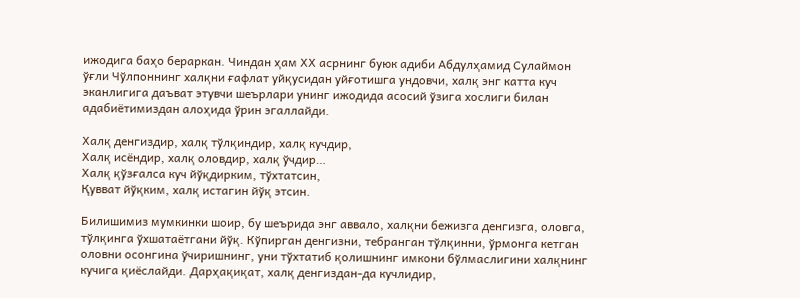ижодига баҳо бераркан. Чиндан ҳам ХХ асрнинг буюк адиби Абдулҳамид Сулаймон ўғли Чўлпоннинг халқни ғафлат уйқусидан уйғотишга ундовчи, халқ энг катта куч эканлигига даъват этувчи шеърлари унинг ижодида асосий ўзига хослиги билан адабиётимиздан алоҳида ўрин эгаллайди.

Халқ денгиздир, халқ тўлқиндир, халқ кучдир,
Халқ исёндир, халқ оловдир, халқ ўчдир…
Халқ қўзғалса куч йўқдирким, тўхтатсин,
Қувват йўқким, халқ истагин йўқ этсин.

Билишимиз мумкинки шоир, бу шеърида энг аввало, халқни бежизга денгизга, оловга, тўлқинга ўхшатаётгани йўқ. Кўпирган денгизни, тебранган тўлқинни, ўрмонга кетган оловни осонгина ўчиришнинг, уни тўхтатиб қолишнинг имкони бўлмаслигини халқнинг кучига қиёслайди. Дарҳақиқат, халқ денгиздан-да кучлидир,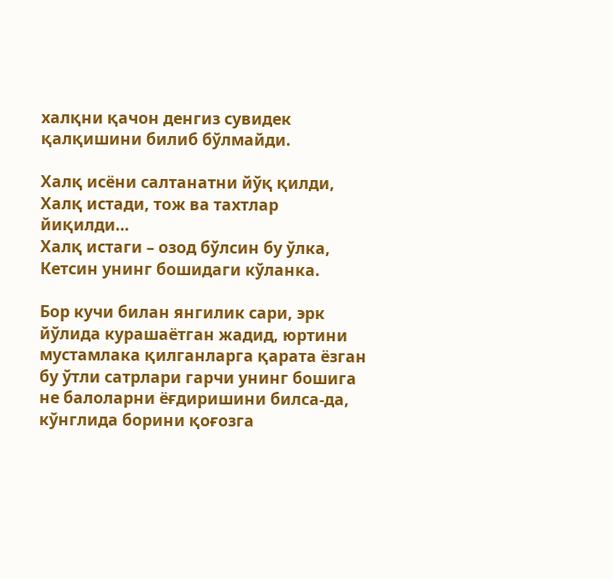халқни қачон денгиз сувидек қалқишини билиб бўлмайди.

Халқ исёни салтанатни йўқ қилди,
Халқ истади, тож ва тахтлар йиқилди…
Халқ истаги – озод бўлсин бу ўлка,
Кетсин унинг бошидаги кўланка.

Бор кучи билан янгилик сари, эрк йўлида курашаётган жадид, юртини мустамлака қилганларга қарата ёзган бу ўтли сатрлари гарчи унинг бошига не балоларни ёғдиришини билса-да, кўнглида борини қоғозга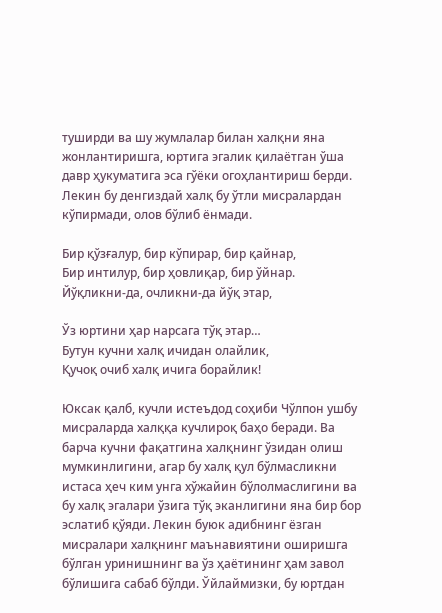туширди ва шу жумлалар билан халқни яна жонлантиришга, юртига эгалик қилаётган ўша давр ҳукуматига эса гўёки огоҳлантириш берди. Лекин бу денгиздай халқ бу ўтли мисралардан кўпирмади, олов бўлиб ёнмади.

Бир қўзғалур, бир кўпирар, бир қайнар,
Бир интилур, бир ҳовлиқар, бир ўйнар.
Йўқликни-да, очликни-да йўқ этар,

Ўз юртини ҳар нарсага тўқ этар…
Бутун кучни халқ ичидан олайлик,
Қучоқ очиб халқ ичига борайлик!

Юксак қалб, кучли истеъдод соҳиби Чўлпон ушбу мисраларда халққа кучлироқ баҳо беради. Ва барча кучни фақатгина халқнинг ўзидан олиш мумкинлигини, агар бу халқ қул бўлмасликни истаса ҳеч ким унга хўжайин бўлолмаслигини ва бу халқ эгалари ўзига тўқ эканлигини яна бир бор эслатиб қўяди. Лекин буюк адибнинг ёзган мисралари халқнинг маънавиятини оширишга бўлган уринишнинг ва ўз ҳаётининг ҳам завол бўлишига сабаб бўлди. Ўйлаймизки, бу юртдан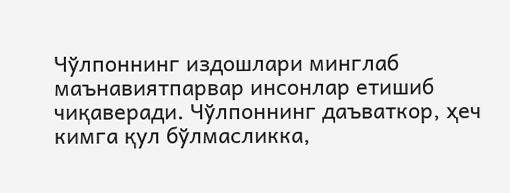Чўлпоннинг издошлари минглаб маънавиятпарвар инсонлар етишиб чиқаверади. Чўлпоннинг даъваткор, ҳеч кимга қул бўлмасликка,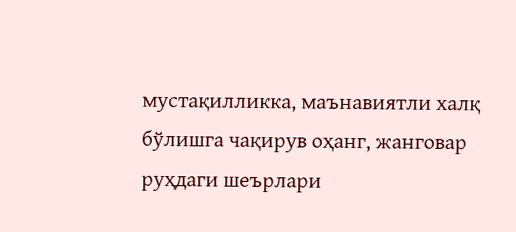мустақилликка, маънавиятли халқ бўлишга чақирув оҳанг, жанговар руҳдаги шеърлари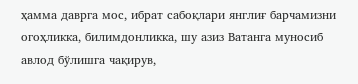ҳамма даврга мос, ибрат сабоқлари янглиғ барчамизни огоҳликка, билимдонликка, шу азиз Ватанга муносиб авлод бўлишга чақирув,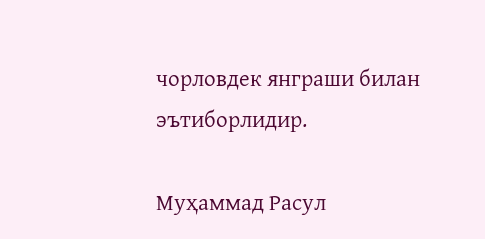чорловдек янграши билан эътиборлидир.

Муҳаммад Расул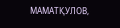МАМАТҚУЛОВ,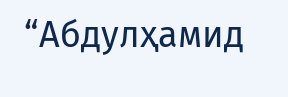“Абдулҳамид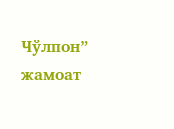Чўлпон” жамоат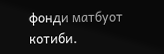фонди матбуот котиби.